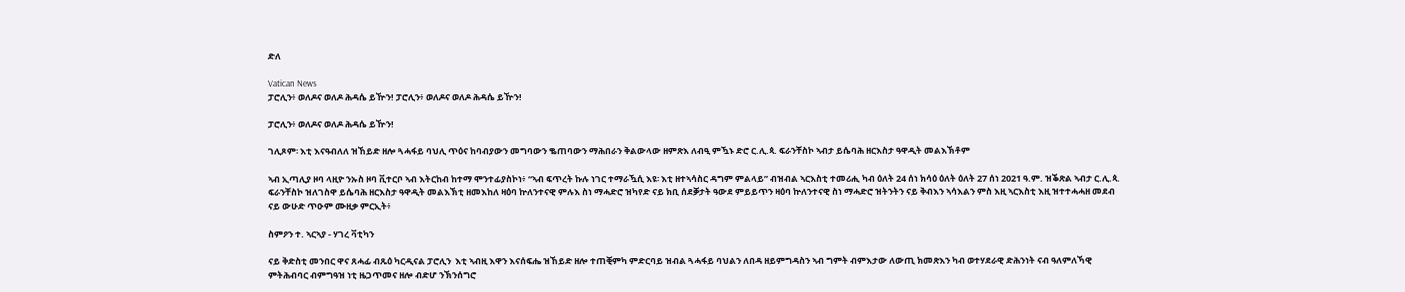ድለ

Vatican News
ፓሮሊን፥ ወለዶና ወለዶ ሕዳሴ ይዅን! ፓሮሊን፥ ወለዶና ወለዶ ሕዳሴ ይዅን!

ፓሮሊን፥ ወለዶና ወለዶ ሕዳሴ ይዅን!

ገሊጾም፡ እቲ እናዓብለለ ዝኸይድ ዘሎ ጓሓፋይ ባህሊ ጥዕና ከባብያውን መግባውን ቈጠባውን ማሕበራን ቅልውላው ዘምጽእ ለብዒ ምዃኑ ድሮ ር.ሊ.ጳ. ፍራንቸስኮ ኣብታ ይሴባሕ ዘርእስታ ዓዋዲት መልእኽቶም

ኣብ ኢጣሊያ ዞባ ላዚዮ ንኡስ ዞባ ቪተርቦ ኣብ እትርከብ ከተማ ሞንተፊያስኮነ፥ “ኣብ ፍጥረት ኩሉ ነገር ተማራዃሲ እዩ፡ እቲ ዘተኣሳስር ዳግም ምልላይ” ብዝብል ኣርእስቲ ተመሪሒ ካብ ዕለት 24 ሰነ ክሳዕ ዕለት ዕለት 27 ሰነ 2021 ዓ.ም. ዝቕጽል ኣብታ ር.ሊ.ጳ. ፍራንቸስኮ ዝለገስዋ ይሴባሕ ዘርእስታ ዓዋዲት መልእኽቲ ዘመእከለ ዛዕባ ኵለንተናዊ ምሉእ ስነ ማሓድሮ ዝካየድ ናይ ክቢ ሰደቓታት ዓውደ ምይይጥን ዛዕባ ኵለንተናዊ ስነ ማሓድሮ ዝትንትን ናይ ቅብእን ኣሳእልን ምስ እዚ ኣርእስቲ እዚ ዝተተሓሓዘ መደብ ናይ ውሁድ ጥዑም ሙዚቃ ምርኢት፥

ስምዖን ተ. ኣርኣያ - ሃገረ ቫቲካን

ናይ ቅድስቲ መንበር ዋና ጸሓፊ ብጹዕ ካርዲናል ፓሮሊን  እቲ ኣብዚ እዋን እናሰፍሔ ዝኸይድ ዘሎ ተጠቒምካ ምድርባይ ዝብል ጓሓፋይ ባህልን ለበዳ ዘይምግዳስን ኣብ ግምት ብምእታው ለውጢ ክመጽእን ካብ ወተሃደራዊ ድሕንነት ናብ ዓለምለኻዊ ምትሕብባር ብምግዓዝ ነቲ ዜጋጥመና ዘሎ ብድሆ ንኽንሰግሮ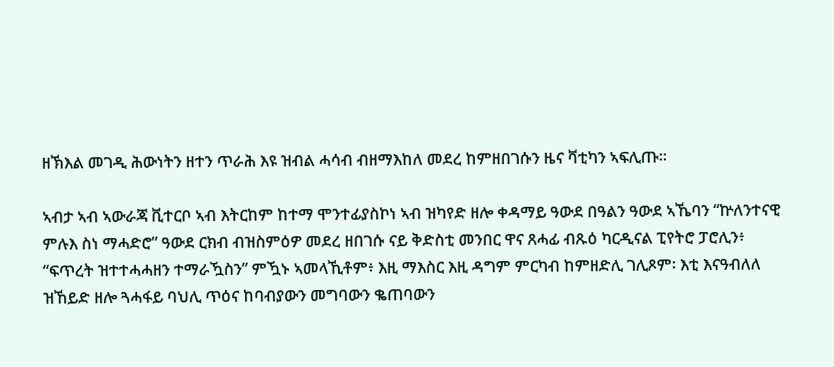ዘኽእል መገዲ ሕውነትን ዘተን ጥራሕ እዩ ዝብል ሓሳብ ብዘማእከለ መደረ ከምዘበገሱን ዜና ቫቲካን ኣፍሊጡ።

ኣብታ ኣብ ኣውራጃ ቪተርቦ ኣብ እትርከም ከተማ ሞንተፊያስኮነ ኣብ ዝካየድ ዘሎ ቀዳማይ ዓውደ በዓልን ዓውደ ኣኼባን “ኵለንተናዊ ምሉእ ስነ ማሓድሮ” ዓውደ ርክብ ብዝስምዕዎ መደረ ዘበገሱ ናይ ቅድስቲ መንበር ዋና ጸሓፊ ብጹዕ ካርዲናል ፒየትሮ ፓሮሊን፥ “ፍጥረት ዝተተሓሓዘን ተማራዃስን” ምዃኑ ኣመላኺቶም፥ እዚ ማእስር እዚ ዳግም ምርካብ ከምዘድሊ ገሊጾም፡ እቲ እናዓብለለ ዝኸይድ ዘሎ ጓሓፋይ ባህሊ ጥዕና ከባብያውን መግባውን ቈጠባውን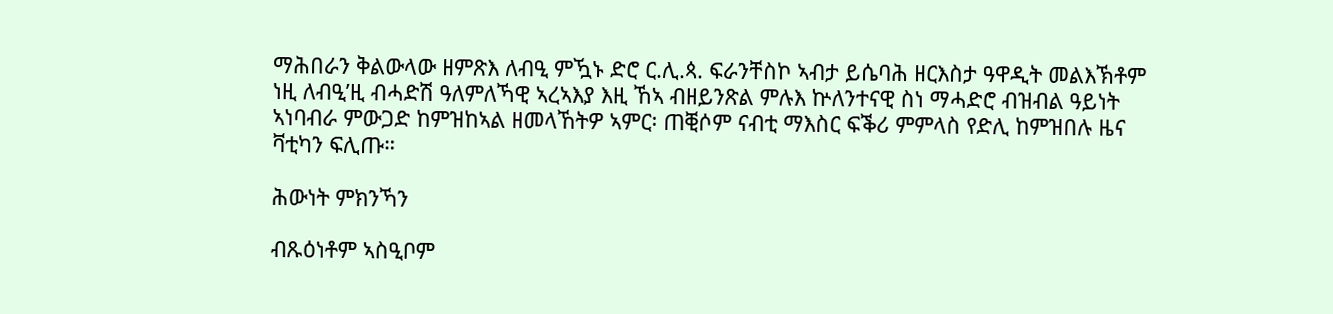ማሕበራን ቅልውላው ዘምጽእ ለብዒ ምዃኑ ድሮ ር.ሊ.ጳ. ፍራንቸስኮ ኣብታ ይሴባሕ ዘርእስታ ዓዋዲት መልእኽቶም ነዚ ለብዒ’ዚ ብሓድሽ ዓለምለኻዊ ኣረኣእያ እዚ ኸኣ ብዘይንጽል ምሉእ ኵለንተናዊ ስነ ማሓድሮ ብዝብል ዓይነት ኣነባብራ ምውጋድ ከምዝከኣል ዘመላኸትዎ ኣምር፡ ጠቒሶም ናብቲ ማእስር ፍቕሪ ምምላስ የድሊ ከምዝበሉ ዜና ቫቲካን ፍሊጡ።

ሕውነት ምክንኻን

ብጹዕነቶም ኣስዒቦም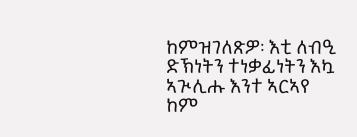ከምዝገለጽዎ፡ እቲ ለብዒ ድኽነትን ተነቃፊነትን እኳ ኣጒሊሑ እንተ ኣርኣየ ከም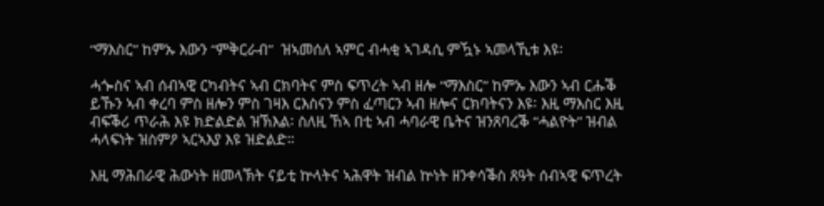“ማእስር” ከምኡ እውን “ምቅርራብ”  ዝኣመሰለ ኣምር ብሓቂ ኣገዳሲ ምዃኑ ኣመላኺቱ እዩ፡

ሓጐስና ኣብ ሰብኣዊ ርካብትና ኣብ ርክባትና ምስ ፍጥረት ኣብ ዘሎ “ማእስር” ከምኡ እውን ኣብ ርሑቕ ይኹን ኣብ ቀረባ ምስ ዘሎን ምስ ገዛእ ርእስናን ምስ ፈጣርን ኣብ ዘሎና ርክባትናን እዩ፡ እዚ ማእስር እዚ ብፍቕሪ ጥራሕ እዩ ክድልድል ዝኽእል፡ ስለዚ ኸኣ በቲ ኣብ ሓባራዊ ቤትና ዝንጸባረቕ “ሓልዮት” ዝብል ሓላፍነት ዝስምዖ ኣርኣእያ እዩ ዝድልድ።

እዚ ማሕበራዊ ሕውነት ዘመላኽት ናይቲ ኵላትና ኣሕዋት ዝብል ኵነት ዘንቀሳቕስ ጸዓት ሰብኣዊ ፍጥረት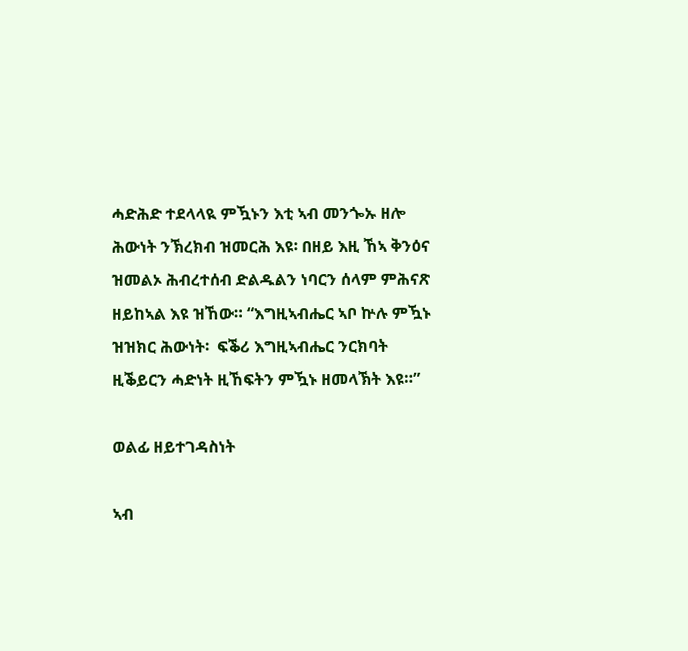ሓድሕድ ተደላላዪ ምዃኑን እቲ ኣብ መንጐኡ ዘሎ ሕውነት ንኽረክብ ዝመርሕ እዩ፡ በዘይ እዚ ኸኣ ቅንዕና ዝመልኦ ሕብረተሰብ ድልዱልን ነባርን ሰላም ምሕናጽ ዘይከኣል እዩ ዝኸው። “እግዚኣብሔር ኣቦ ኵሉ ምዃኑ ዝዝክር ሕውነት፡  ፍቕሪ እግዚኣብሔር ንርክባት ዚቕይርን ሓድነት ዚኸፍትን ምዃኑ ዘመላኽት እዩ።”

ወልፊ ዘይተገዳስነት

ኣብ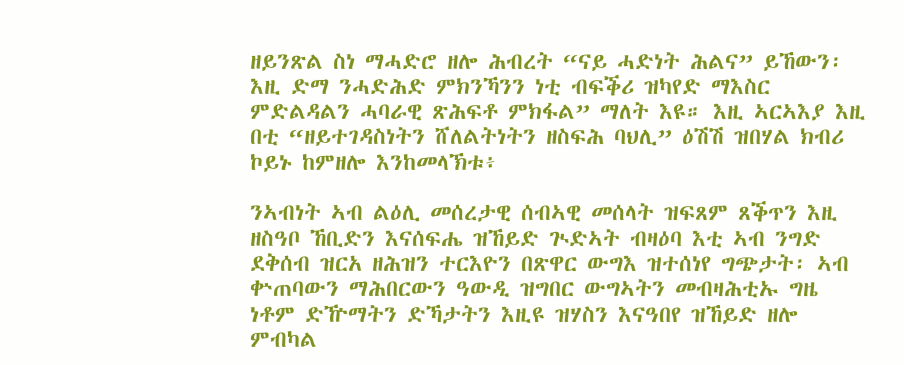ዘይንጽል ስነ ማሓድሮ ዘሎ ሕብረት “ናይ ሓድነት ሕልና” ይኸውን፡ እዚ ድማ ንሓድሕድ ምክንኻንን ነቲ ብፍቕሪ ዝካየድ ማእስር ምድልዳልን ሓባራዊ ጽሕፍቶ ምክፋል” ማለት እዩ። እዚ ኣርኣእያ እዚ በቲ “ዘይተገዳስነትን ሸለልትነትን ዘስፍሕ ባህሊ” ዕሽሽ ዝበሃል ክብሪ ኮይኑ ከምዘሎ እንከመላኽቱ፥

ንኣብነት ኣብ ልዕሊ መሰረታዊ ሰብኣዊ መሰላት ዝፍጸም ጸቕጥን እዚ ዘስዓቦ ኸቢድን እናሰፍሔ ዝኸይድ ጒድኣት ብዛዕባ እቲ ኣብ ንግድ ደቅሰብ ዝርአ ዘሕዝን ተርእዮን በጽዋር ውግእ ዝተሰነየ ግጭታት፡ ኣብ ቍጠባውን ማሕበርውን ዓውዲ ዝግበር ውግኣትን መብዛሕቲኡ ግዜ ነቶም ድዅማትን ድኻታትን እዚዩ ዝሃስን እናዓበየ ዝኸይድ ዘሎ ምብካል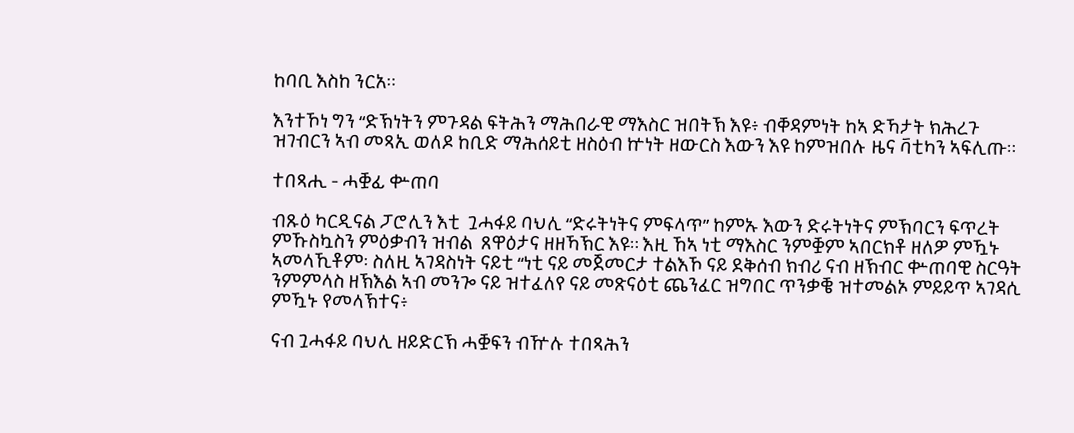ከባቢ እስከ ንርአ።

እንተኾነ ግን “ድኽነትን ምጉዳል ፍትሕን ማሕበራዊ ማእስር ዝበትኽ እዩ፥ ብቐዳምነት ከኣ ድኻታት ክሕረጉ ዝገብርን ኣብ መጻኢ ወለዶ ከቢድ ማሕሰይቲ ዘስዕብ ኵነት ዘውርስ እውን እዩ ከምዝበሉ ዜና ቫቲካን ኣፍሊጡ።

ተበጻሒ - ሓቛፊ ቍጠባ

ብጹዕ ካርዲናል ፓሮሊን እቲ  ጓሓፋይ ባህሊ “ድሩትነትና ምፍላጥ” ከምኡ እውን ድሩትነትና ምኽባርን ፍጥረት ምኹስኳስን ምዕቃብን ዝብል  ጸዋዕታና ዘዘኻኽር እዩ። እዚ ኸኣ ነቲ ማእስር ንምቛም ኣበርክቶ ዘለዎ ምዃኑ ኣመላኺቶም፡ ስለዚ ኣገዳስነት ናይቲ “ነቲ ናይ መጀመርታ ተልእኾ ናይ ደቅሰብ ክብሪ ናብ ዘኽብር ቍጠባዊ ስርዓት ንምምላስ ዘኽእል ኣብ መንጐ ናይ ዝተፈለየ ናይ መጽናዕቲ ጨንፈር ዝግበር ጥንቃቔ ዝተመልኦ ምይይጥ ኣገዳሲ ምዃኑ የመላኽተና፥

ናብ ጓሓፋይ ባህሊ ዘይድርኽ ሓቛፍን ብዅሉ ተበጻሕን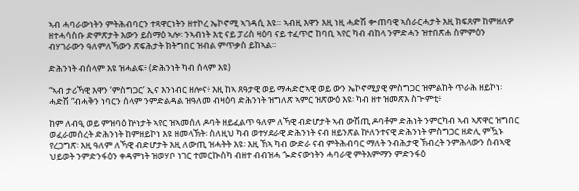ኣብ ሓባራውነትን ምትሕብባርን ተጻዋርነትን ዘተኮረ ኤኮኖሚ ኣገዳሲ እዩ። ኣብዚ እዋን እዚ ነዚ ሓድሽ ቍጠባዊ ኣሰራርሓታት እዚ ክፍጸም ከምዘለዎ ዘተሓሳስቡ ድምጽታት እውን ይስማዕ ኣሎ፡ ንኣብነት እቲ ናይ ፓሪስ ዛዕባ ናይ ተፈጥሮ ከባቢ ኣየር ካብ ብከላ ንምድሓን ዝተበጽሐ ስምምዕን ብሃገራውን ዓለምለኻውን ጽፍሕታት ክትግበር ዝብል ምጥቃስ ይከኣል።

ድሕንነት ብሰላም እዩ ዝሓልፍ፥ (ድሕንነት ካብ ሰላም እዩ)

“ኣብ ታሪኻዊ እዋን ‘ምስግጋር’ ኢና እንነብር ዘሎና፥ እዚ ከኣ ጸዓታዊ ወይ ማሓድሮኣዊ ወይ ውን ኤኮኖሚያዊ ምስግጋር ዝምልከት ጥራሕ ዘይኮነ፡ ሓድሽ “ብሓቅን ነባርን ሰላም ንምድልዳል ዝዓለመ ብዛዕባ ድሕንነት ዝግለጽ ኣምር ዝጽውዕ እዩ፡ ካብ ዘተ ዝመጽእ ስጒምቲ፥

ከም ለብዒ ወይ ምዝባዕ ኵነታት ኣየር ዝኣመሰለ ዶባት ዘይፈልጥ ዓለም ለኻዊ ብድሆታት ኣብ ውሽጢ ዶባቶም ድሕነት ንምርካብ ኣብ ኣጽዋር ዝግበር ወፈራመሰረት ድሕንነት ከምዘይኮነ እዩ ዘመላኽት፡ ስለዚህ ካብ ወተሃደራዊ ድሕንነት ናብ ዘይንጽል ኵለንተናዊ ድሕንነት ምስግጋር ዘድሊ ምዃኑ የረጋግጽ፡ እዚ ዓለም ለኻዊ ብድሆታት እዚ ለውጢ ዝሓትት እዩ፡ እዚ ኸኣ ካብ ውድራ ናብ ምትሕብባር ማለት ንብሕታዊ ኽብረት ንምሕላውን ሰብኣዊ ህይወት ንምድንፋዕን ቀዳምነት ዝወሃቦ ነገር ተመርኲስካ ብዘተ ብብዝሓ ጐድናውነትን ሓባራዊ ምትእምማን ምድንፋዕ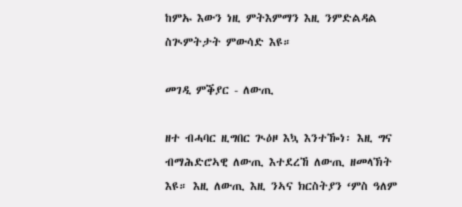ከምኡ እውን ነዚ ምትእምማን እዚ ንምድልዳል ስጒምትታት ምውሳድ እዩ።

መገዲ ምቕያር - ለውጢ

ዘተ ብሓባር ዚግበር ጒዕዞ እኳ እንተዀነ፡ እዚ ግና ብማሕድሮኣዊ ለውጢ እተደረኸ ለውጢ ዘመላኽት እዩ። እዚ ለውጢ እዚ ንኣና ክርስትያን ‘ምስ ዓለም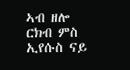ኣብ ዘሎ ርክብ ምስ ኢየሱስ ናይ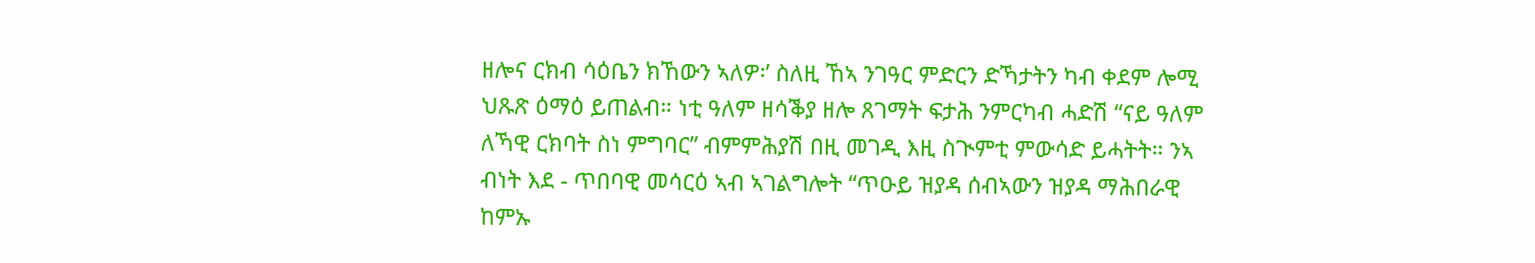ዘሎና ርክብ ሳዕቤን ክኸውን ኣለዎ፡’ ስለዚ ኸኣ ንገዓር ምድርን ድኻታትን ካብ ቀደም ሎሚ ህጹጽ ዕማዕ ይጠልብ። ነቲ ዓለም ዘሳቕያ ዘሎ ጸገማት ፍታሕ ንምርካብ ሓድሽ “ናይ ዓለም ለኻዊ ርክባት ስነ ምግባር” ብምምሕያሽ በዚ መገዲ እዚ ስጒምቲ ምውሳድ ይሓትት። ንኣ ብነት እደ - ጥበባዊ መሳርዕ ኣብ ኣገልግሎት “ጥዑይ ዝያዳ ሰብኣውን ዝያዳ ማሕበራዊ ከምኡ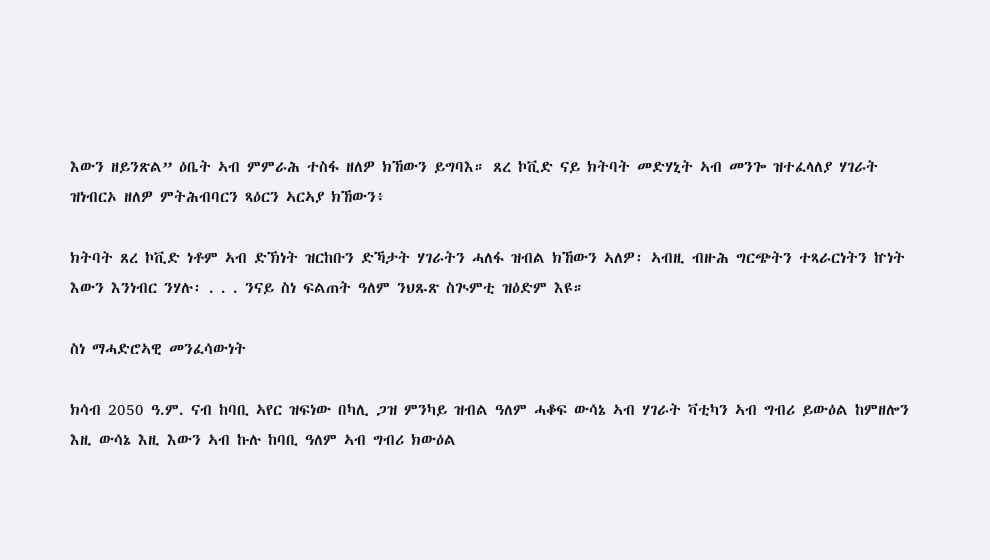እውን ዘይንጽል” ዕቤት ኣብ ምምራሕ ተስፋ ዘለዎ ክኸውን ይግባእ። ጸረ ኮቪድ ናይ ክትባት መድሃኒት ኣብ መንጐ ዝተፈላለያ ሃገራት ዝነብርኦ ዘለዎ ምትሕብባርን ጻዕርን ኣርኣያ ክኸውን፥

ክትባት ጸረ ኮቪድ ነቶም ኣብ ድኽነት ዝርከቡን ድኻታት ሃገራትን ሓለፋ ዝብል ክኸውን ኣለዎ፡ ኣብዚ ብዙሕ ግርጭትን ተጻራርነትን ኵነት እውን እንነብር ንሃሉ፡ . . . ንናይ ስነ ፍልጠት ዓለም ንህጹጽ ስጒምቲ ዝዕድም እዩ።

ስነ ማሓድሮኣዊ መንፈሳውነት

ክሳብ 2050 ዓ.ም. ናብ ከባቢ ኣየር ዝፍነው በካሊ ጋዝ ምንካይ ዝብል ዓለም ሓቆፍ ውሳኔ ኣብ ሃገራት ቫቲካን ኣብ ግብሪ ይውዕል ከምዘሎን እዚ ውሳኔ እዚ እውን ኣብ ኩሉ ከባቢ ዓለም ኣብ ግብሪ ክውዕል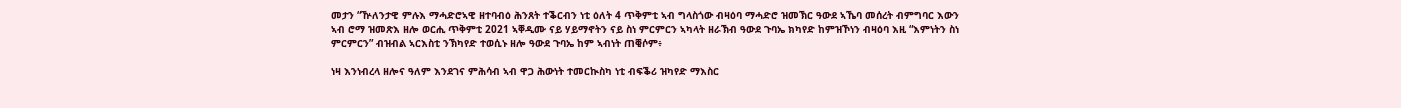መታን “ዅለንታዊ ምሉእ ማሓድሮኣዊ ዘተባብዕ ሕንጸት ተቕርብን ነቲ ዕለት 4 ጥቅምቲ ኣብ ግላስጎው ብዛዕባ ማሓድሮ ዝመኽር ዓውደ ኣኼባ መሰረት ብምግባር እውን ኣብ ሮማ ዝመጽእ ዘሎ ወርሒ ጥቅምቲ 2021 ኣቐዲሙ ናይ ሃይማኖትን ናይ ስነ ምርምርን ኣካላት ዘራኽብ ዓውደ ጉባኤ ክካየድ ከምዝኾነን ብዛዕባ እዚ “እምነትን ስነ ምርምርን” ብዝብል ኣርእስቲ ንኽካየድ ተወሲኑ ዘሎ ዓውደ ጉባኤ ከም ኣብነት ጠቒሶም፥

ነዛ እንነብረላ ዘሎና ዓለም እንደገና ምሕሳብ ኣብ ዋጋ ሕውነት ተመርኲስካ ነቲ ብፍቕሪ ዝካየድ ማእስር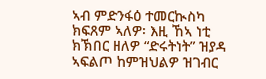ኣብ ምድንፋዕ ተመርኲስካ ክፍጸም ኣለዎ፡ እዚ ኸኣ ነቲ ክኽበር ዘለዎ “ድሩትነት” ዝያዳ ኣፍልጦ ከምዝህልዎ ዝገብር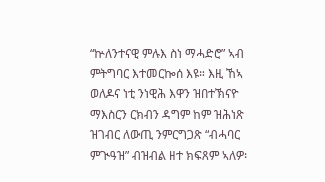“ኵለንተናዊ ምሉእ ስነ ማሓድሮ” ኣብ ምትግባር እተመርኰሰ እዩ። እዚ ኸኣ ወለዶና ነቲ ንነዊሕ እዋን ዝበተኽናዮ ማእስርን ርክብን ዳግም ከም ዝሕነጽ ዝገብር ለውጢ ንምርግጋጽ “ብሓባር ምጒዓዝ” ብዝብል ዘተ ክፍጸም ኣለዎ፡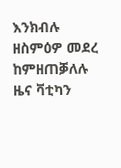እንክብሉ ዘስምዕዎ መደረ ከምዘጠቓለሉ ዜና ቫቲካን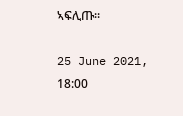ኣፍሊጡ።

25 June 2021, 18:00